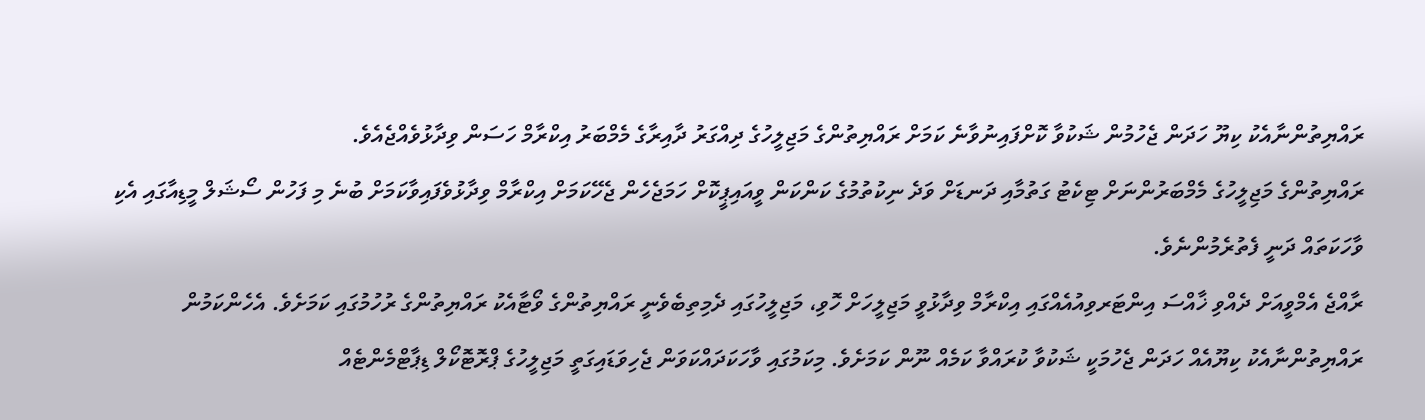ރައްޔިތުންނާއެކު ކިޔޫ ހަދަން ޖެހުމުން ޝަކުވާ ކޮށްފައިނުވާނެ ކަމަށް ރައްޔިތުންގެ މަޖިލީހުގެ ދިއްގަރު ދާއިރާގެ މެމްބަރު އިކްރާމް ހަސަން ވިދާޅުވެއްޖެއެވެ.
ރައްޔިތުންގެ މަޖިލީހުގެ މެމްބަރުންނަށް ޓިކެޓު ގަތުމާއި ދަނޑަށް ވަދެ ނިކުތުމުގެ ކަންކަން ވީއައިޕީކޮށް ހަމަޖެހެން ޖެހޭކަމަށް އިކްރާމް ވިދާޅުވެފައިވާކަމަށް ބުނެ މި ފަހުން ސޯޝަލް މީޑިއާގައި އެކި ވާހަކަތައް ދަނީ ފެތުރެމުންނެވެ.
ރާއްޖެ އެމްވީއަށް ދެއްވި ޚާއްސަ އިންޓަރވިއުއެއްގައި އިކްރާމް ވިދާޅުވީ މަޖިލީހަށް ހޮވި، މަޖިލީހުގައި ދެމިތިބެވެނީ ރައްޔިތުންގެ ވޯޓާއެކު ރައްޔިތުންގެ ރުހުމުގައި ކަމަށެވެ. އެހެންކަމުން ރައްޔިތުންނާއެކު ކިޔޫއެއް ހަދަން ޖެހުމަކީ ޝަކުވާ ކުރައްވާ ކަމެއް ނޫން ކަމަށެވެ. މިކަމުގައި ވާހަކަދައްކަވަން ޖެހިވަޑައިގަތީ މަޖިލީހުގެ ޕްރޮޓޮކޯލް ޑިޕާޓްމެންޓެއް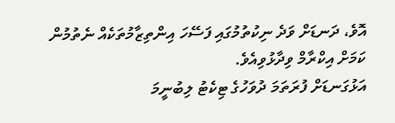އޮވެ، ދަނޑަށް ވަދެ ނިކުތުމުގައި ފަސޭހަ އިންތިޒާމުތަކެއް ނެތުމުން ކަމަށް އިކްރާމް ވިދާޅުވިއެވެ.
އަޅުގަނޑަށް ފުރަތަމަ ދުވަހުގެ ޓިކެޓު ލިބުނީމަ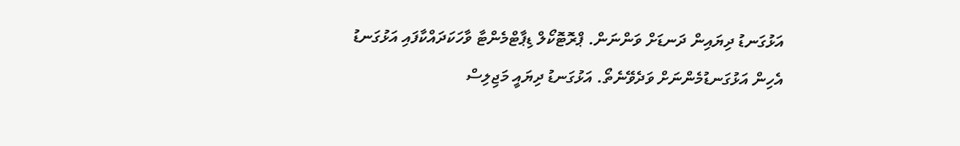އަޅުގަނޑު ދިޔައިން ދަނޑަށް ވަންނަން. ޕްރޮޓޮކޯލް ޑިޕާޓްމެންޓާ ވާހަކަދައްކާފައި އަޅުގަނޑު އެހިން އަޅުގަނޑުމެންނަށް ވަދެވޭނެތޯ. އަޅުގަނޑު ދިޔައީ މަޖިލިސް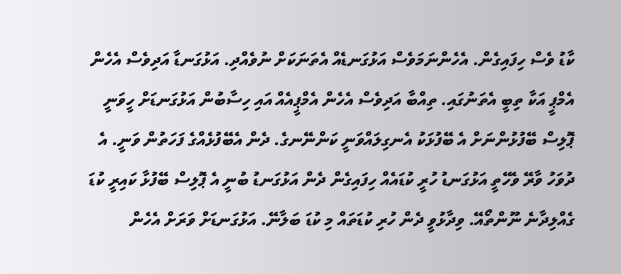ކާޑު ވެސް ހިފައިގެން. އެހެންނަމަވެސް އަޅުގަނޑެއް އެތަނަކަށް ނުވެއްދި. އަޅުގަނޑާ އަދިވެސް އެހެން އެމްޕީ އަކާ ތިބީ އެތަނުގައި. ތިއްބާ އަދިވެސް އެހެން އެމްޕީއެއް އައި ހިސާބުން އަޅުގަނޑަށް ހީވަނީ ޕޮލިސް ބޭފުޅުންނަށް އެ ބޭފުޅަކު އެނގިލައްވަނީ ކަންނޭނގެ. ދެން އެބޭފުޅެއްގެ ފަހަތުން ވަނީ. އެ ދުވަހު ވާރޭ ވެހޭތީ އަޅުގަނޑު ހުރީ ކުޑައެއް ހިފައިގެން ދެން އަޅުގަނޑު ބުނީ އެ ޕޮލިސް ބޭފުޅާ ކައިރީ ކުޑަ ގެއްލިދާނެ ނޫންތޯއޭ. ވިދާޅުވީ ދެން ހުރި ކުޑަތައް މި ކުޑަ ބަލާނޭ. އަޅުގަނޑަށް ވަރަށް އެހެން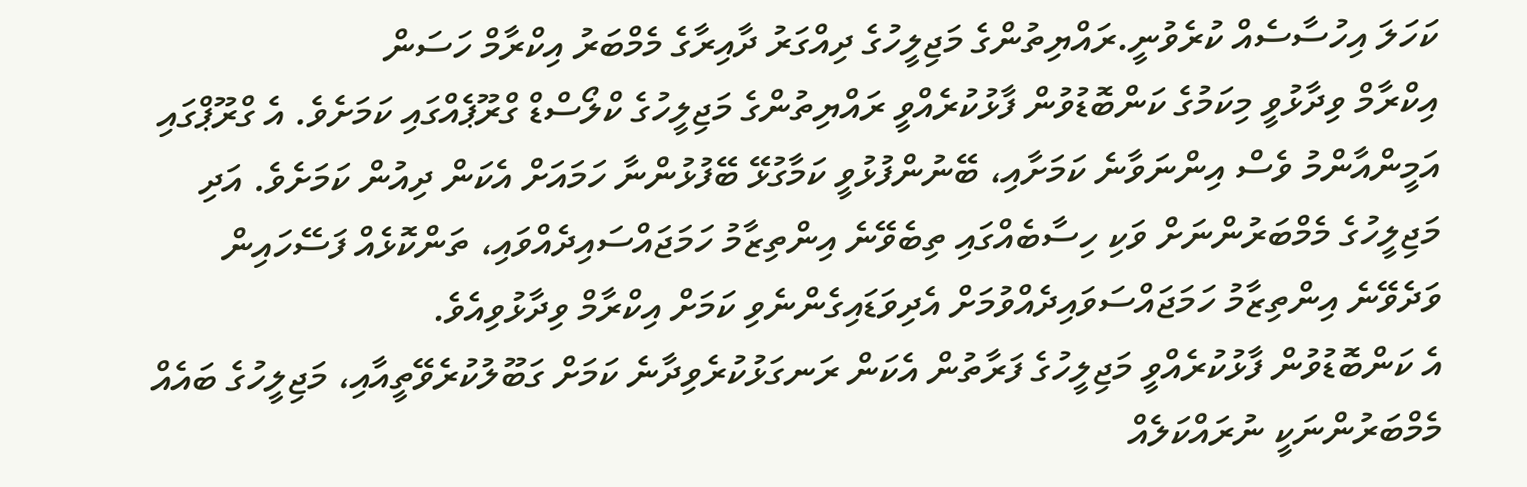ކަހަލަ އިހުސާސެއް ކުރެވުނީ.ރައްޔިތުންގެ މަޖިލީހުގެ ދިއްގަރު ދާއިރާގެ މެމްބަރު އިކްރާމް ހަސަން
އިކްރާމް ވިދާޅުވީ މިކަމުގެ ކަންބޮޑުވުން ފާޅުކުރެއްވީ ރައްޔިތުންގެ މަޖިލީހުގެ ކްލޯސްޑް ގްރޫޕެއްގައި ކަމަށެވެ. އެ ގްރޫޕްގައި އަމީންއާންމު ވެސް އިންނަވާނެ ކަމަށާއި، ބޭނުންފުޅުވީ ކަމާގުޅޭ ބޭފުޅުންނާ ހަމައަށް އެކަން ދިއުން ކަމަށެވެ. އަދި މަޖިލީހުގެ މެމްބަރުންނަށް ވަކި ހިސާބެއްގައި ތިބެވޭނެ އިންތިޒާމު ހަމަޖައްސައިދެއްވައި، ތަންކޮޅެއް ފަސޭހައިން ވަދެވޭނެ އިންތިޒާމު ހަމަޖައްސަވައިދެއްވުމަށް އެދިވަޑައިގެންނެވި ކަމަށް އިކްރާމް ވިދާޅުވިއެވެ.
އެ ކަންބޮޑުވުން ފާޅުކުރެއްވީ މަޖިލީހުގެ ފަރާތުން އެކަން ރަނގަޅުކުރެވިދާނެ ކަމަށް ގަބޫލުކުރެވޭތީއާއި، މަޖިލީހުގެ ބައެއް މެމްބަރުންނަކީ ނުރައްކަލެއް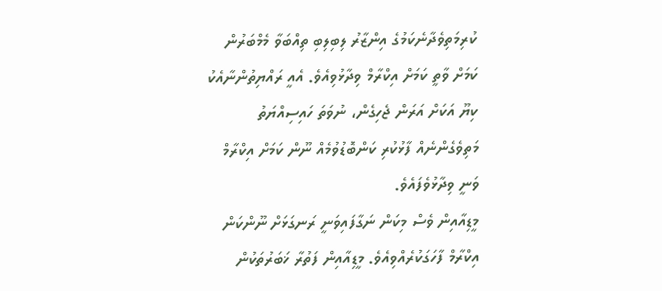ކުރިމަތިވެދާނެކަމުގެ އިންޒާރު ލިބިލިބި ތިއްބަވާ މެމްބަރުން ކަމަށް ވާތީ ކަމަށް އިކްރާމް ވިދާޅުވިއެވެ. އެއީ ރައްޔިތުންނާއެކު ކިޔޫ އަކަށް އަރަން ޖެހިގެން، ނުވަތަ ހައިސިއްޔަތު މަތިވެގެންނެއް ފާޅުކުރި ކަންބޮޑުވުމެއް ނޫން ކަމަށް އިކްރާމް ވަނީ ވިދާޅުވެފައެވެ.
މީޑިއާއިން ވެސް މިކަން ނަގާފައިވަނީ ރަނގަޅަށް ނޫންކަން އިކްރާމް ފާހަގަކުރެއްވިއެވެ. މީޑިއާއިން ފަތުރާ ޚަބަރުތަކުން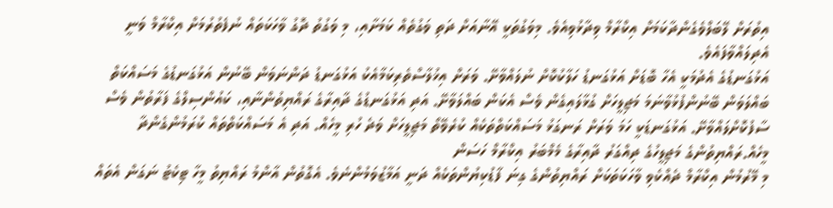އިތުރަށް ލޭބަލްވެގެންދާކަމަށް އިކްރާމް ވިދާޅުވިއެވެ. މިވަގުތަކީ އޭނާއަށް ދަތި ވަގުތެއް ކަމަށާއި، މި ވަގުތު ދޮގު ވާހަކަތައް ނުފެތުރުމަށް އިކްރާމް ވަނީ އެދިލައްވާފައެވެ.
އަޅުގަނޑުގެ އެދުމަކީ އެހާ ބޮޑަށް އަޅުގަނޑު ހަލާކުކޮށް ނުލައްވާށޭ. ވަރަށް އިޚުލާސްތެރިކަމާއެކު އަޅުގަނޑު ދަންނަވަން ބޭނުން އަޅުގަނޑުގެ މަސައްކަތް ބައްލަވަން ބޭނުންފުޅުވާނަމަ މަޖިލީހަށް ގުޅާލައިގެން ވެސް އެކަން ބައްލަވާށޭ. އަދި އަޅުގަނޑުގެ ދާއިރާގެ ރައްޔިތުންނާއި، ކައުންސިލްގެ ފަރާތުން ވެސް ސާފުކޮށްލައްވާށޭ. އަޅުގަނޑަކީ ހަމަ ވަރަށް ރަނގަޅު މަސައްކަތްތަކެއް ކުރެވޭތޯ މަޖިލީހަށް ވަދެ ހުރި މީހެއް. އަދި އެ މަސައްކަތްތައް ކުރަމުންގެންދާ މީހެއް.ރައްޔިތުންގެ މަޖިލީހުގެ ދިއްގަރު ދާއިރާގެ މެމްބަރު އިކްރާމް ހަސަން
މި މޭރުމުން އިކްރާމް ދެއްކެވި ވާހަކަތަކަށް ރައްޔިތުންގެ ގިނަ ފާޑުކިޔުންތަކެއް ދަނީ އަމާޒުވަމުންނެވެ. އެގޮތުން އާންމު ރައްޔިތު މީހާ ޓިކެޓު ނަގަން އެތައް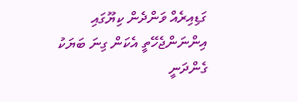ގަޑިއިރެއް ވަންދެން ކިޔޫގައި އިންނަންޖެހޭތީ އެކަން ގިނަ ބަޔަކު ގެންދަނީ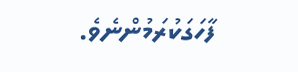ފާހަގަކުރަމުންނެވެ.